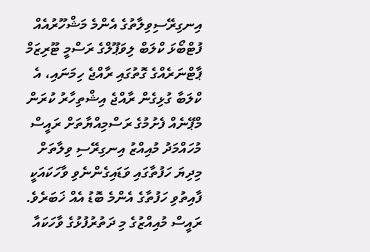އިނގިރޭސިވިލާތުގެ އެންމެ މަޝްހޫރުއެއް ފުޓްބޯޅަ ކްލަބް ލިވަޕޫލްގެ ރަސްމީ ޓޫރިޒަމް ޕާޓްނަރެއްގެ ގޮތުގައި ރާއްޖެ ހިމަނައި، އެ ކްލަބާ ގުޅިގެން ރާއްޖެ އިޝްތިހާރު ކުރަން މްޕޭނެއް ފެށުމުގެ ރަސްމިއްޔާތަށް ރައީސް މުހައްމަދު މުއިއްޒު އިނގިރޭސި ވިލާތަށް މިދިޔަ ހަފުތާގައި ވަޑައިގެންނެވި ވާހަކައަކީ ފާއިތުވި ހަފުތާގެ އެންމެ ބޮޑު އެއް ޚަބަރެވެ.
ރައީސް މުއިއްޒުގެ މި ދަތުރުފުޅުގެ ވާހަކައާ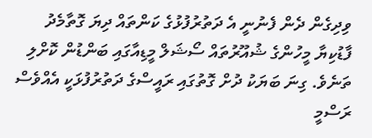ވިދިގެން ދެން ފެނުނީ އެ ދަތުރުފުޅުގެ ކަންތައް ދިޔަ ގޮތާމެދު ފާޑުކިޔާ މީހުންގެ ޝުއޫރުތައް ސޯޝަލް މީޑިއާގައި ބަންޑުން ކޮށްލި ތަނެވެ. ގިނަ ބަޔަކު ދުށް ގޮތުގައި ރައީސްގެ ދަތުރުފުޅަކީ އެއްވެސް ރަސްމީ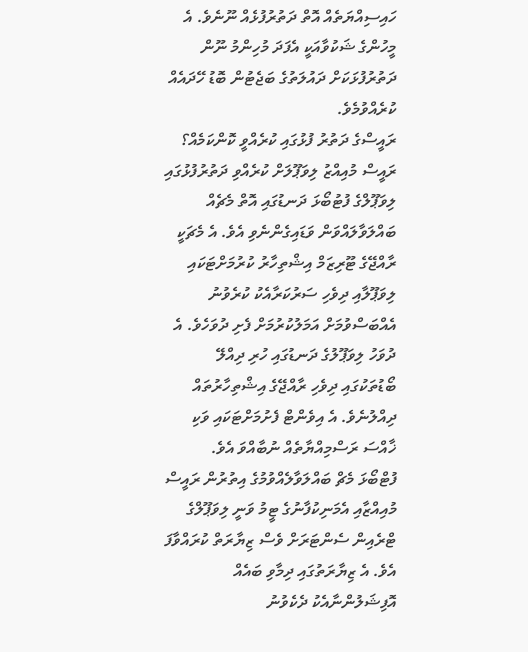ހައިސިއްޔަތެއް އޮތް ދަތުރުފުޅެއް ނޫނެވެ. އެ މީހުންގެ ޝަކުވާއަކީ އެފަދަ މުހިންމު ނޫން ދަތުރުފުޅަކަށް ދައުލަތުގެ ބަޖެޓުން ބޮޑު ހޭދައެއް ކުރެއްވުމެވެ.
ރައީސްގެ ދަތުރު ފުޅުގައި ކުރެއްވީ ކޮންކަމެއް؟
ރައީސް މުއިއްޒު ލިވަޕޫލަށް ކުރެއްވި ދަތުރުފުޅުގައި ލިވަޕޫލްގެ ފުޓުބޯޅަ ދަނޑުގައި އޮތް މެޗެއް ބައްލަވާލައްވަން ވަޑައިގެންނެވި އެވެ. އެ މެޗަކީ ރާއްޖޭގެ ޓޫރިޒަމް އިޝްތިހާރު ކުރުމަށްޓަކައި ލިވަޕޫލާއި ދިވެހި ސަރުކަރާއެކު ކުރެވުނު އެއްބަސްވުމަށް އަމަލުކުރުމަށް ފެށި ދުވަހެވެ. އެ ދުވަހު ލިވަޕޫލުގެ ދަނޑުގައި ހުރި ދިއްލޭ ބޯޑުތަކުގައި ދިވެހި ރާއްޖޭގެ އިޝްތިހާރުތައް ދިއްލުނެވެ. އެ އިވެންޓް ފެށުމަށްޓަކައި ވަކި ޚާއްސަ ރަސްމިއްޔާތެއް ނުބާއްވަ އެވެ.
ފުޓްބޯޅަ މެޗް ބައްލަވާލެއްވުމުގެ އިތުރުން ރައީސް މުއިއްޒާއި އެމަނިކުފާނުގެ ޓީމު ވަނީ ލިވަޕޫލްގެ ޓްރެއިން ސެންޓަރަށް ވެސް ޒިޔާރަތް ކުރައްވާފަ އެވެ. އެ ޒިޔާރަތުގައި ދިމާވި ބައެއް އޮފިޝަލުންނާއެކު ދެކެވުނު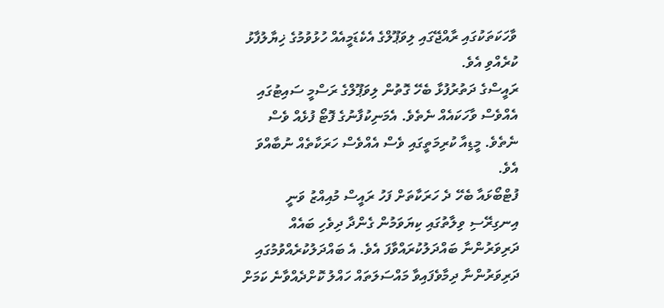ވާހަކަތަކުގައި ރާއްޖޭގައި ލިވަޕޫލްގެ އެކެޑަމީއެއް ހުޅުވުމުގެ ޚިޔާލުފާޅު ކުރެއްވި އެވެ.
ރައީސްގެ ދަތުރުފުޅާ ބެހޭ ގޮތުން ލިވަޕޫލްގެ ރަސްމީ ސައިޓުގައި އެއްވެސް ވާހަކައެއް ނެތެވެ. އެމަނިކުފާނުގެ ފޮޓޯ ފުޅެއް ވެސް ނެތެވެ. މީޑިއާ ކުރިމަތީގައި ވެސް އެއްވެސް ހަރަކާތެއް ނުބާއްވަ އެވެ.
ފުޓްބޯޅައާ ބެހޭ ދެ ހަރަކާތަށް ފަހު ރައީސް މުއިއްޒު ވަނީ އިނގިރޭސި ވިލާތުގައި ކިޔަވަމުން ގެންދާ ދިވެހި ބައެއް ދަރިވަރުންނާ ބައްދަލުކުރައްވާފަ އެވެ. އެ ބައްދަލުކުރެއްވުމުގައި ދަރިވަރުންނާ ދިމާވެފައިވާ މައްސަލަތައް ހައްލު ކޮށްދެއްވާނެ ކަމަށް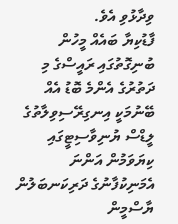ވިދާޅުވި އެވެ.
ފާޑުކިޔާ ބައެއް މީހުން ބުނިގޮތުގައި ރައީސްގެ މި ދަތުރުގެ އެންމެ ބޮޑު އެއް ބޭނުމަކީ އިނގިރޭސިވިލާތުގެ ލީޑްސް ޔުނިވާސިޓީގައި ކިޔަވަމުން އަންނަ އެމަނިކުފާނުގެ ދަރިކަނބަލުން ޔާސްމީން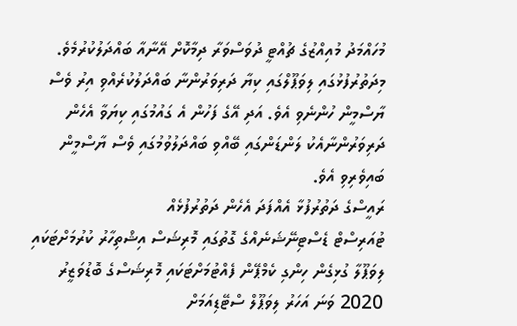މުހައްމަދު މުއިއްޒުގެ ޗުއްޓީ ދުވަސްވަރާ ދިމާކޮށް އޭނާއާ ބައްދަލުކުރުމެވެ. މިދަތުރުފުޅުގައި ލިވަޕޫލްގައި ކިޔާ ދަރިވަރުންނާ ބައްދަލުކުރެއްވި އިރު ވެސް ޔާސްމީން ހުންނެވި އެވެ. އަދި އޭގެ ފަހުން އެ ގައުމުގައި ކިޔަވާ އެހެން ދަރިވަރުންނާއެކު ލަންޑަންގައި ބޭއްވި ބައްދަލުވުމުގައި ވެސް ޔާސްމީން ބައިވެރިވި އެވެ.
ރައީސްގެ ދަތުރުފުޅާ އެއްފަދަ އެހެން ދަތުރުފުޅެއް
ޓުއަރިސްޓް ޑެސްޓިނޭޝަނެއްގެ ގޮތުގައި މޮރިޝަސް އިޝްތިހާރު ކުރުމަށްޓަކައި ލިވަޕޫލާ ގުޅިގެން ހިންގި ކެމްޕޭން ފެއްޓުމަށްޓަކައި މޮރިޝަސްގެ ބޮޑުވަޒީރު 2020 ވަނަ އަހަރު ލިވަޕޫލް ސްޓޭޑިއަމަށް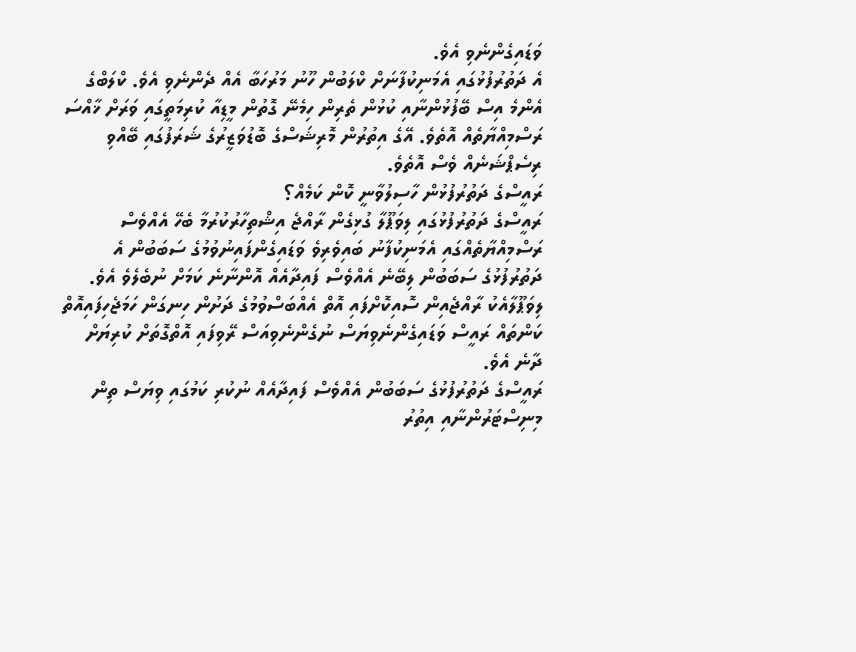ވަޑައިގެންނެވި އެވެ.
އެ ދަތުރުފުޅުގައި އެމަނިކުފާނަށް ކްލަބުން ހޫނު މަރުހަބާ އެއް ދެންނެވި އެވެ. ކްލަބްގެ އެންމެ އިސް ބޭފުޅުންނާއި ކުޅުން ތެރިން ހިމެނޭ ގޮތުން މީޑިއާ ކުރިމަތީގައި ވަރަށް ޚާއްސަ ރަސްމިއްޔާތެއް އޮތެވެ. އޭގެ އިތުރުން މޮރިޝަސްގެ ބޮޑުވަޒީރުގެ ޝަރަފުގައި ބޭއްވި ރިސެޕްޝަނެއް ވެސް އޮތެވެ.
ރައީސްގެ ދަތުރުފުޅުން ހާސިލުވާނީ ކޮން ކަމެއް؟
ރައީސްގެ ދަތުރުފުޅުގައި ލިވަޕޫލާ ގުޅިގެން ރާއްޖެ އިޝްތިހާރުކުރުމާ ބެހޭ އެއްވެސް ރަސްމިއްޔާތެއްގައި އެމަނިކުފާނު ބައިވެރިވެ ވަޑައިގެންފައިނުވުމުގެ ސަބަބުން އެ ދަތުރުފުޅުގެ ސަބަބުން ލިބޭނެ އެއްވެސް ފައިދާއެއް އޮންނާނެ ކަމަށް ނުބެލެވެ އެވެ. ލިވަޕޫލާއެކު ރާއްޖެއިން ސޮއިކޮށްފައި އޮތް އެއްބަސްވުމުގެ ދަށުން ހިނގަން ހަމަޖެހިފައިއޮތް ކަންތައް ރައީސް ވަޑައިގެންނެވިޔަސް ނުގެންނެވިއަސް ރޭވިފައި އޮތްގޮތަށް ކުރިޔަށް ދާނެ އެވެ.
ރައީސްގެ ދަތުރުފުޅުގެ ސަބަބުން އެއްވެސް ފައިދާއެއް ނުކުރި ކަމުގައި ވިޔަސް ތިން މިނިސްޓަރުންނާއި އިތުރު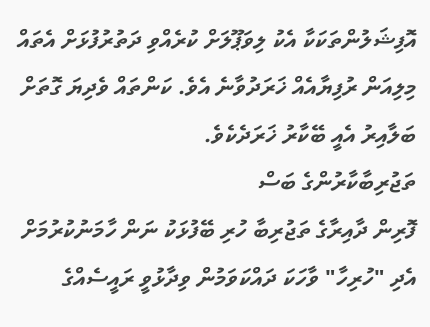އޮފިޝަލުންތަކަކާ އެކު ލިވަޕޫލަށް ކުރެއްވި ދަތުރުފުޅަށް އެތައް މިލިއަން ރުފިޔާއެއް ޚަރަދުވާނެ އެވެ. ކަންތައް ވެދިޔަ ގޮތަށް ބަލާއިރު އެއީ ބޭކާރު ޚަރަދެކެވެ.
ތަޖުރިބާކާރުންގެ ބަސް
ފޮރިން ދާއިރާގެ ތަޖުރިބާ ހުރި ބޭފުޅަކު ނަން ހާމަނުކުރުމަށް އެދި "ހުރިހާ" ވާހަކަ ދައްކަވަމުން ވިދާޅުވީ ރައީސެއްގެ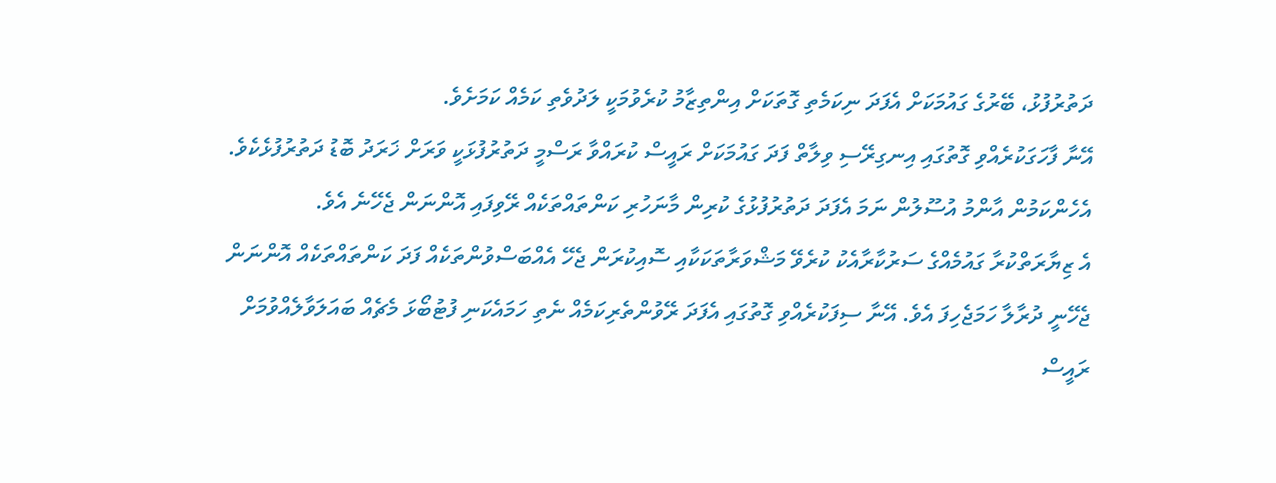ދަތުރުފުޅު، ބޭރުގެ ގައުމަކަށް އެފަދަ ނިކަމެތި ގޮތަކަށް އިންތިޒާމު ކުރެވުމަކީ ލަދުވެތި ކަމެއް ކަމަށެވެ.
އޭނާ ފާހަގަކުރެއްވި ގޮތުގައި އިނގިރޭސި ވިލާތް ފަދަ ގައުމަކަށް ރައީސް ކުރައްވާ ރަސްމީ ދަތުރުފުޅަކީ ވަރަށް ޚަރަދު ބޮޑު ދަތުރުފުޅެކެވެ. އެހެންކަމުން އާންމު އުސޫލުން ނަމަ އެފަދަ ދަތުރުފުޅުގެ ކުރިން މާނަހުރި ކަންތައްތަކެއް ރޭވިފައި އޮންނަން ޖެހޭނެ އެވެ.
އެ ޒިޔާރަތްކުރާ ގައުމެއްގެ ސަރުކާރާއެކު ކުރެވޭ މަޝްވަރާތަކަކާއި ސޮއިކުރަން ޖެހޭ އެއްބަސްވުންތަކެއް ފަދަ ކަންތައްތަކެއް އޮންނަން ޖެހޭނީ ދުރާލާ ހަމަޖެހިފަ އެވެ. އޭނާ ސިފަކުރެއްވި ގޮތުގައި އެފަދަ ރޭވުންތެރިކަމެއް ނެތި ހަމައެކަނި ފުޓުބޯޅަ މެޗެއް ބައަލަވާލެއްވުމަށް ރައީސް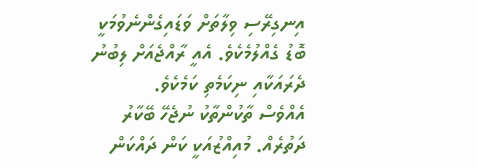އިނގިރޭސި ވިލާތަށް ވަޑައިގެންނެވުމަކީ ބޮޑު ގެއްލުމެކެވެ. އެއީ ރާއްޖެއަށް ލިބުނު ދެރައަކާއި ނިކަމެތި ކަމެކެވެ.
އެއްވެސް ތާކުންތާކު ނުޖެހޭ ބޭކާރު ދަތުރެއް. މުއިއްޒުއަކީ ކަން ދައްކަން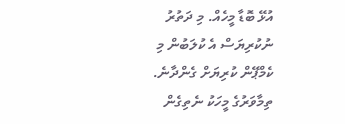އުޅޭ ބޮޑާ މީހެއް. މި ދަތުރު ނުކުރިޔަސް އެ ކުލަބުން މި ކެމްޕޭން ކުރިޔަށް ގެންދާނެ. ތިމާވަރުގެ މީހަކު ނެތިގެން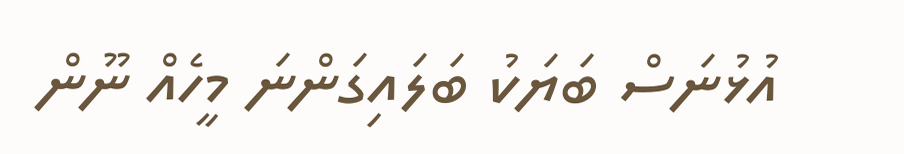އުޅުނަސް ބަޔަކު ބަލައިގަންނަ މީހެއް ނޫން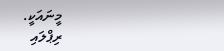މީނައަކީ.
ރިޕްލައި